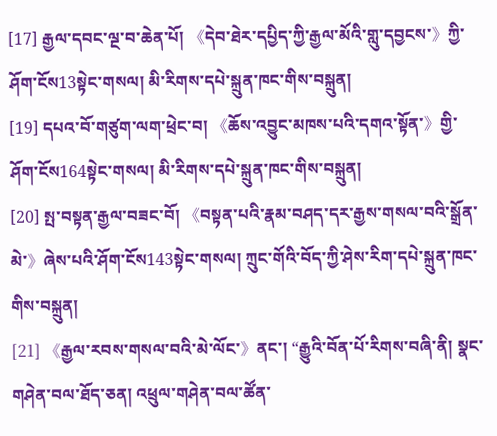[17] རྒྱལ་དབང་ལྔ་བ་ཆེན་པོ། 《དེབ་ཐེར་དཔྱིད་ཀྱི་རྒྱལ་མོའི་གླུ་དབྱངས་》ཀྱི་ཤོག་ངོས13སྟེང་གསལ། མི་རིགས་དཔེ་སྐྲུན་ཁང་གིས་བསྐྲུན།
[19] དཔའ་བོ་གཙུག་ལག་ཕྲེང་བ། 《ཆོས་འབྱུང་མཁས་པའི་དགའ་སྟོན་》གྱི་ཤོག་ངོས164སྟེང་གསལ། མི་རིགས་དཔེ་སྐྲུན་ཁང་གིས་བསྐྲུན།
[20] སྤ་བསྟན་རྒྱལ་བཟང་བོ། 《བསྟན་པའི་རྣམ་བཤད་དར་རྒྱས་གསལ་བའི་སྒྲོན་མེ་》ཞེས་པའི་ཤོག་ངོས143སྟེང་གསལ། ཀྲུང་གོའི་བོད་ཀྱི་ཤེས་རིག་དཔེ་སྐྲུན་ཁང་གིས་བསྐྲུན།
[21] 《རྒྱལ་རབས་གསལ་བའི་མེ་ལོང་》ནང་། “རྒྱུའི་བོན་པོ་རིགས་བཞི་ནི། སྣང་གཤེན་བལ་ཐོད་ཅན། འཕྲུལ་གཤེན་བལ་ཚོན་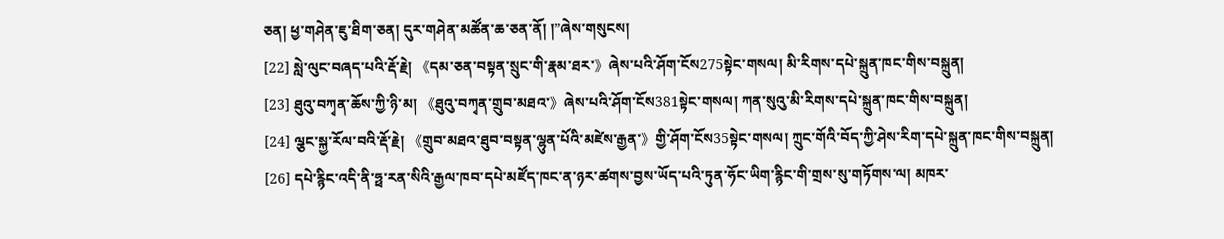ཅན། ཕྱ་གཤེན་ཇུ་ཐིག་ཅན། དུར་གཤེན་མཚོན་ཆ་ཅན་ནོ། །”ཞེས་གསུངས།
[22] སླེ་ལུང་བཞད་པའི་རྡོ་རྗེ། 《དམ་ཅན་བསྟན་སྲུང་གི་རྣམ་ཐར་》ཞེས་པའི་ཤོག་ངོས275སྟེང་གསལ། མི་རིགས་དཔེ་སྐྲུན་ཁང་གིས་བསྐྲུན།
[23] ཐུའུ་བཀྭན་ཆོས་ཀྱི་ཉི་མ། 《ཐུའུ་བཀྭན་གྲུབ་མཐའ་》ཞེས་པའི་ཤོག་ངོས381སྟེང་གསལ། ཀན་སུའུ་མི་རིགས་དཔེ་སྐྲུན་ཁང་གིས་བསྐྲུན།
[24] ལྕང་སྐྱ་རོལ་བའི་རྡོ་རྗེ། 《གྲུབ་མཐའ་ཐུབ་བསྟན་ལྷུན་པོའི་མཛེས་རྒྱན་》གྱི་ཤོག་ངོས35སྟེང་གསལ། ཀྲུང་གོའི་བོད་ཀྱི་ཤེས་རིག་དཔེ་སྐྲུན་ཁང་གིས་བསྐྲུན།
[26] དཔེ་རྙིང་འདི་ནི་ཧྥ་རན་སིའི་རྒྱལ་ཁབ་དཔེ་མཛོད་ཁང་ན་ཉར་ཚགས་བྱས་ཡོད་པའི་ཏུན་ཧོང་ཡིག་རྙིང་གི་གྲས་སུ་གཏོགས་ལ། མཁར་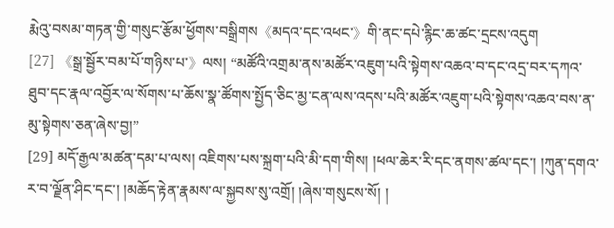རྨེའུ་བསམ་གཏན་གྱི་གསུང་རྩོམ་ཕྱོགས་བསྒྲིགས《མདའ་དང་འཕང་》གི་ནང་དཔེ་རྙིང་ཆ་ཚང་དྲངས་འདུག
[27] 《སྒྲ་སྦྱོར་བམ་པོ་གཉིས་པ་》ལས། “མཚོའི་འགྲམ་ནས་མཚོར་འཇུག་པའི་སྟེགས་འཆའ་བ་དང་འདྲ་བར་དཀའ་ཐུབ་དང་རྣལ་འབྱོར་ལ་སོགས་པ་ཆོས་སྣ་ཚོགས་སྤྱོད་ཅིང་མྱ་ངན་ལས་འདས་པའི་མཚོར་འཇུག་པའི་སྟེགས་འཆའ་བས་ན་མུ་སྟེགས་ཅན་ཞེས་བྱ།”
[29] མདོ་རྒྱལ་མཚན་དམ་པ་ལས། འཇིགས་པས་སྐྲག་པའི་མི་དག་གིས། །ཕལ་ཆེར་རི་དང་ནགས་ཚལ་དང་། །ཀུན་དགའ་ར་བ་ལྗོན་ཤིང་དང་། །མཆོད་རྟེན་རྣམས་ལ་སྐྱབས་སུ་འགྲོ། །ཞེས་གསུངས་སོ། །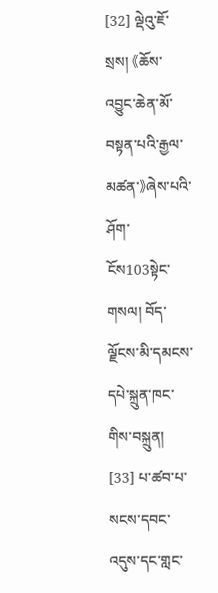[32] ལྡེའུ་ཇོ་སྲས། 《ཆོས་འབྱུང་ཆེན་མོ་བསྟན་པའི་རྒྱལ་མཚན་》ཞེས་པའི་ཤོག་ངོས103སྟེང་གསལ། བོད་ལྗོངས་མི་དམངས་དཔེ་སྐྲུན་ཁང་གིས་བསྐྲུན།
[33] པ་ཚབ་པ་སངས་དབང་འདུས་དང་གླང་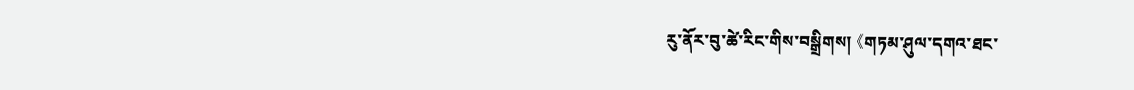རུ་ནོར་བུ་ཚེ་རིང་གིས་བསྒྲིགས། 《གཏམ་ཤུལ་དགའ་ཐང་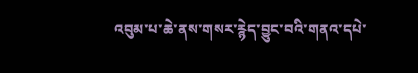འབུམ་པ་ཆེ་ནས་གསར་རྙེད་བྱུང་བའི་གནའ་དཔེ་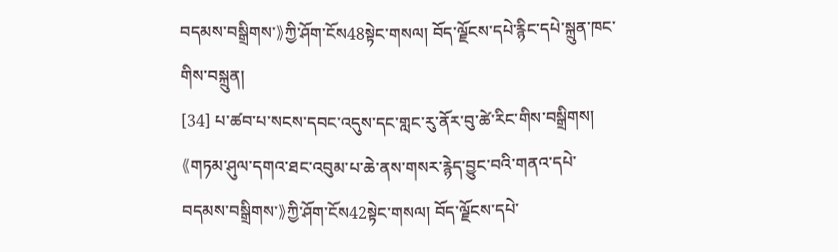བདམས་བསྒྲིགས་》ཀྱི་ཤོག་ངོས48སྟེང་གསལ། བོད་ལྗོངས་དཔེ་རྙིང་དཔེ་སྐྲུན་ཁང་གིས་བསྐྲུན།
[34] པ་ཚབ་པ་སངས་དབང་འདུས་དང་གླང་རུ་ནོར་བུ་ཚེ་རིང་གིས་བསྒྲིགས། 《གཏམ་ཤུལ་དགའ་ཐང་འབུམ་པ་ཆེ་ནས་གསར་རྙེད་བྱུང་བའི་གནའ་དཔེ་བདམས་བསྒྲིགས་》ཀྱི་ཤོག་ངོས42སྟེང་གསལ། བོད་ལྗོངས་དཔེ་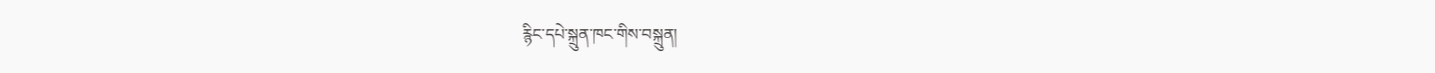རྙིང་དཔེ་སྐྲུན་ཁང་གིས་བསྐྲུན།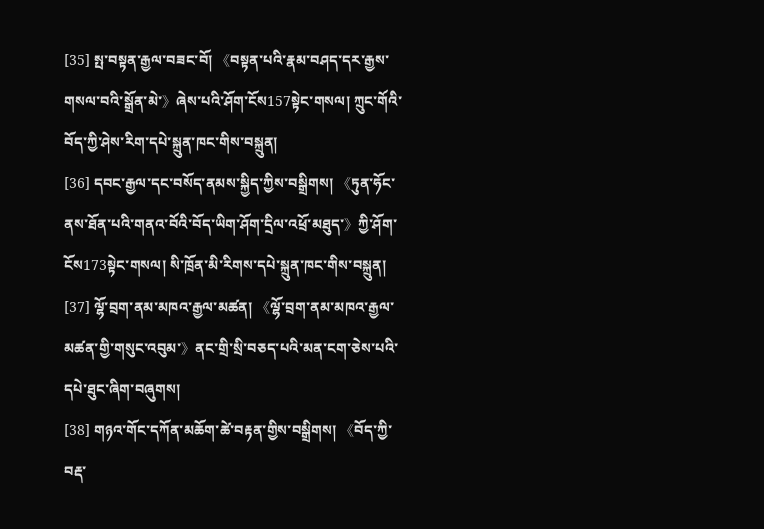[35] སྤ་བསྟན་རྒྱལ་བཟང་བོ། 《བསྟན་པའི་རྣམ་བཤད་དར་རྒྱས་གསལ་བའི་སྒྲོན་མེ་》ཞེས་པའི་ཤོག་ངོས157སྟེང་གསལ། ཀྲུང་གོའི་བོད་ཀྱི་ཤེས་རིག་དཔེ་སྐྲུན་ཁང་གིས་བསྐྲུན།
[36] དབང་རྒྱལ་དང་བསོད་ནམས་སྐྱིད་ཀྱིས་བསྒྲིགས། 《ཏུན་ཧོང་ནས་ཐོན་པའི་གནའ་བོའི་བོད་ཡིག་ཤོག་དྲིལ་འཕྲོ་མཐུད་》ཀྱི་ཤོག་ངོས173སྟེང་གསལ། སི་ཁྲོན་མི་རིགས་དཔེ་སྐྲུན་ཁང་གིས་བསྐྲུན།
[37] ལྷོ་བྲག་ནམ་མཁའ་རྒྱལ་མཚན། 《ལྷོ་བྲག་ནམ་མཁའ་རྒྱལ་མཚན་གྱི་གསུང་འབུམ་》ནང་གྲི་སྲི་བཅད་པའི་མན་ངག་ཅེས་པའི་དཔེ་ཐུང་ཞིག་བཞུགས།
[38] གཉའ་གོང་དཀོན་མཆོག་ཚེ་བརྟན་གྱིས་བསྒྲིགས། 《བོད་ཀྱི་བརྡ་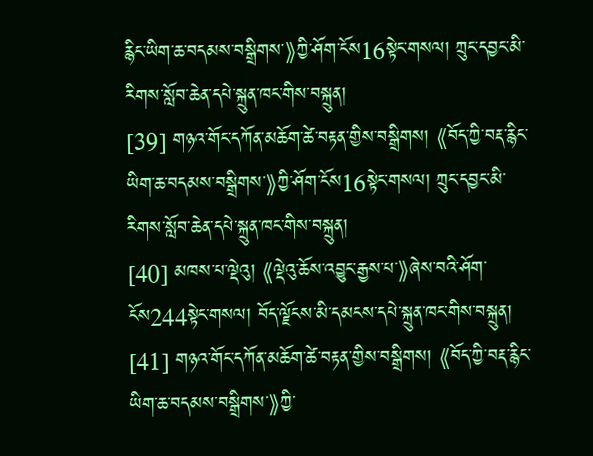རྙིང་ཡིག་ཆ་བདམས་བསྒྲིགས་》ཀྱི་ཤོག་ངོས16སྟེང་གསལ། ཀྲུང་དབྱང་མི་རིགས་སློབ་ཆེན་དཔེ་སྐྲུན་ཁང་གིས་བསྐྲུན།
[39] གཉའ་གོང་དཀོན་མཆོག་ཚེ་བརྟན་གྱིས་བསྒྲིགས། 《བོད་ཀྱི་བརྡ་རྙིང་ཡིག་ཆ་བདམས་བསྒྲིགས་》ཀྱི་ཤོག་ངོས16སྟེང་གསལ། ཀྲུང་དབྱང་མི་རིགས་སློབ་ཆེན་དཔེ་སྐྲུན་ཁང་གིས་བསྐྲུན།
[40] མཁས་པ་ལྡེའུ། 《ལྡེའུ་ཆོས་འབྱུང་རྒྱས་པ་》ཞེས་བའི་ཤོག་ངོས244སྟེང་གསལ། བོད་ལྗོངས་མི་དམངས་དཔེ་སྐྲུན་ཁང་གིས་བསྐྲུན།
[41] གཉའ་གོང་དཀོན་མཆོག་ཚེ་བརྟན་གྱིས་བསྒྲིགས། 《བོད་ཀྱི་བརྡ་རྙིང་ཡིག་ཆ་བདམས་བསྒྲིགས་》ཀྱི་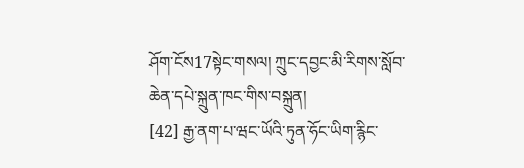ཤོག་ངོས17སྟེང་གསལ། ཀྲུང་དབྱང་མི་རིགས་སློབ་ཆེན་དཔེ་སྐྲུན་ཁང་གིས་བསྐྲུན།
[42] རྒྱ་ནག་པ་ཝང་ཡོའི་ཏུན་ཧོང་ཡིག་རྙིང་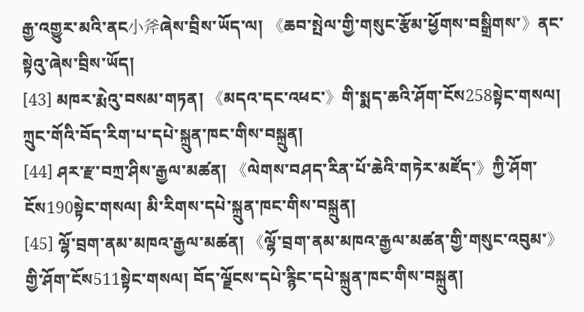རྒྱ་འགྱུར་མའི་ནང小斧ཞེས་བྲིས་ཡོད་ལ། 《ཆབ་སྤེལ་གྱི་གསུང་རྩོམ་ཕྱོགས་བསྒྲིགས་》ནང་སྟེའུ་ཞེས་བྲིས་ཡོད།
[43] མཁར་རྨེའུ་བསམ་གཏན། 《མདའ་དང་འཕང་》གི་སྨད་ཆའི་ཤོག་ངོས258སྟེང་གསལ། ཀྲུང་གོའི་བོད་རིག་པ་དཔེ་སྐྲུན་ཁང་གིས་བསྐྲུན།
[44] ཤར་རྫ་བཀྲ་ཤིས་རྒྱལ་མཚན། 《ལེགས་བཤད་རིན་པོ་ཆེའི་གཏེར་མཛོད་》ཀྱི་ཤོག་ངོས190སྟེང་གསལ། མི་རིགས་དཔེ་སྐྲུན་ཁང་གིས་བསྐྲུན།
[45] ལྷོ་བྲག་ནམ་མཁའ་རྒྱལ་མཚན། 《ལྷོ་བྲག་ནམ་མཁའ་རྒྱལ་མཚན་གྱི་གསུང་འབུམ་》གྱི་ཤོག་ངོས511སྟེང་གསལ། བོད་ལྗོངས་དཔེ་རྙིང་དཔེ་སྐྲུན་ཁང་གིས་བསྐྲུན།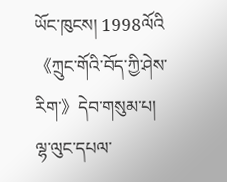ཡོང་ཁུངས། 1998ལོའི《ཀྲུང་གོའི་བོད་ཀྱི་ཤེས་རིག་》དེབ་གསུམ་པ།
ལྷ་ལུང་དཔལ་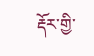རྡོར་གྱི་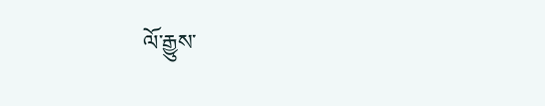ལོ་རྒྱུས་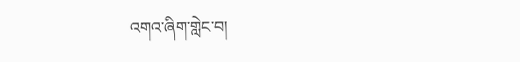འགའ་ཞིག་གླེང་བ།